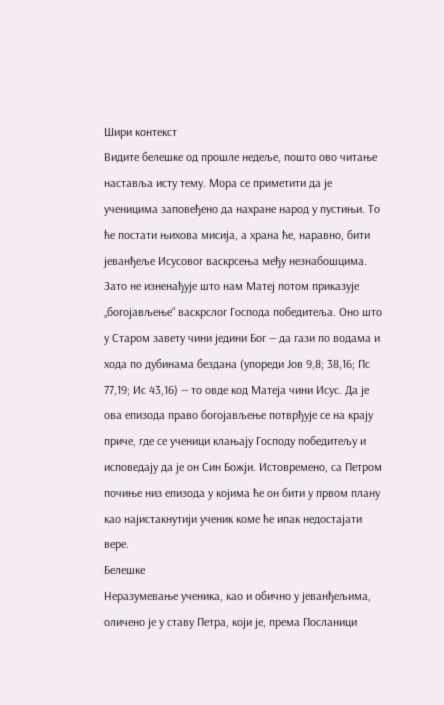Шири контекст
Видите белешке од прошле недеље, пошто ово читање наставља исту тему. Мора се приметити да је ученицима заповеђено да нахране народ у пустињи. То ће постати њихова мисија, а храна ће, наравно, бити јеванђеље Исусовог васкрсења међу незнабошцима. Зато не изненађује што нам Матеј потом приказује „богојављење“ васкрслог Господа победитеља. Оно што у Старом завету чини једини Бог — да гази по водама и хода по дубинама бездана (упореди Јов 9,8; 38,16; Пс 77,19; Ис 43,16) — то овде код Матеја чини Исус. Да је ова епизода право богојављење потврђује се на крају приче, где се ученици клањају Господу победитељу и исповедају да је он Син Божји. Истовремено, са Петром почиње низ епизода у којима ће он бити у првом плану као најистакнутији ученик коме ће ипак недостајати вере.
Белешке
Неразумевање ученика, као и обично у јеванђељима, оличено је у ставу Петра, који је, према Посланици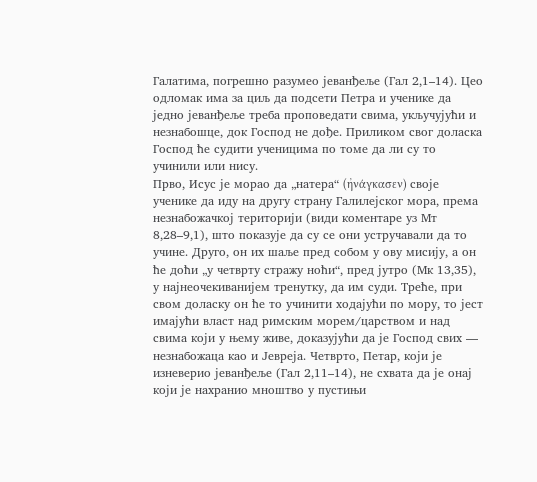Галатима, погрешно разумео јеванђеље (Гал 2,1–14). Цео одломак има за циљ да подсети Петра и ученике да једно јеванђеље треба проповедати свима, укључујући и незнабошце, док Господ не дође. Приликом свог доласка Господ ће судити ученицима по томе да ли су то учинили или нису.
Прво, Исус је морао да „натера“ (ἠνάγκασεν) своје ученике да иду на другу страну Галилејског мора, према незнабожачкој територији (види коментаре уз Мт 8,28–9,1), што показује да су се они устручавали да то учине. Друго, он их шаље пред собом у ову мисију, а он ће доћи „у четврту стражу ноћи“, пред јутро (Мк 13,35), у најнеочекиванијем тренутку, да им суди. Треће, при свом доласку он ће то учинити ходајући по мору, то јест имајући власт над римским морем/царством и над свима који у њему живе, доказујући да је Господ свих — незнабожаца као и Јевреја. Четврто, Петар, који је изневерио јеванђеље (Гал 2,11–14), не схвата да је онај који је нахранио мноштво у пустињи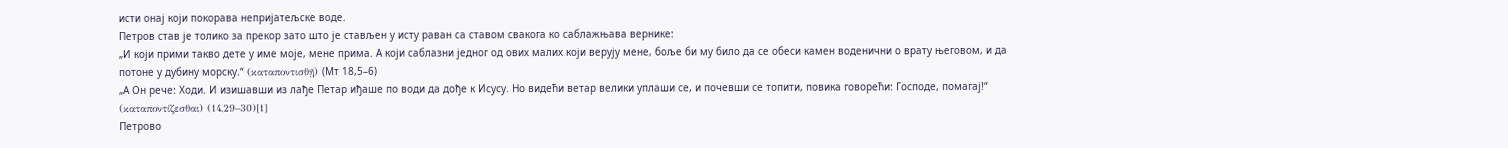исти онај који покорава непријатељске воде.
Петров став је толико за прекор зато што је стављен у исту раван са ставом свакога ко саблажњава вернике:
„И који прими такво дете у име моје, мене прима. А који саблазни једног од ових малих који верују мене, боље би му било да се обеси камен воденични о врату његовом, и да потоне у дубину морску.“ (καταποντισθῇ) (Мт 18,5–6)
„А Он рече: Ходи. И изишавши из лађе Петар иђаше по води да дође к Исусу. Но видећи ветар велики уплаши се, и почевши се топити, повика говорећи: Господе, помагај!“ (καταποντίζεσθαι) (14,29–30)[1]
Петрово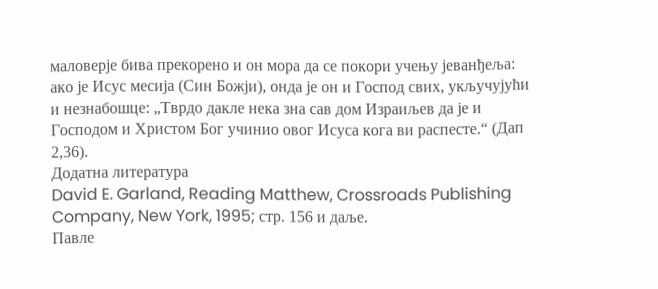маловерје бива прекорено и он мора да се покори учењу јеванђеља: ако је Исус месија (Син Божји), онда је он и Господ свих, укључујући и незнабошце: „Тврдо дакле нека зна сав дом Израиљев да је и Господом и Христом Бог учинио овог Исуса кога ви распесте.“ (Дап 2,36).
Додатна литература
David E. Garland, Reading Matthew, Crossroads Publishing Company, New York, 1995; стр. 156 и даље.
Павле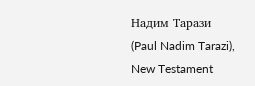Надим Тарази (Paul Nadim Tarazi), New Testament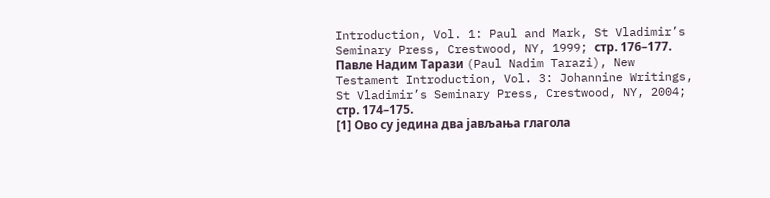Introduction, Vol. 1: Paul and Mark, St Vladimir’s Seminary Press, Crestwood, NY, 1999; стр. 176–177.
Павле Надим Тарази (Paul Nadim Tarazi), New Testament Introduction, Vol. 3: Johannine Writings, St Vladimir’s Seminary Press, Crestwood, NY, 2004; стр. 174–175.
[1] Ово су једина два јављања глагола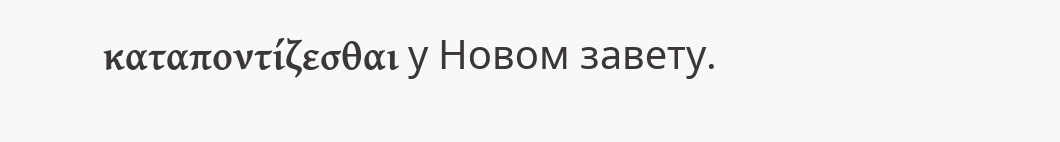καταποντίζεσθαι у Новом завету.